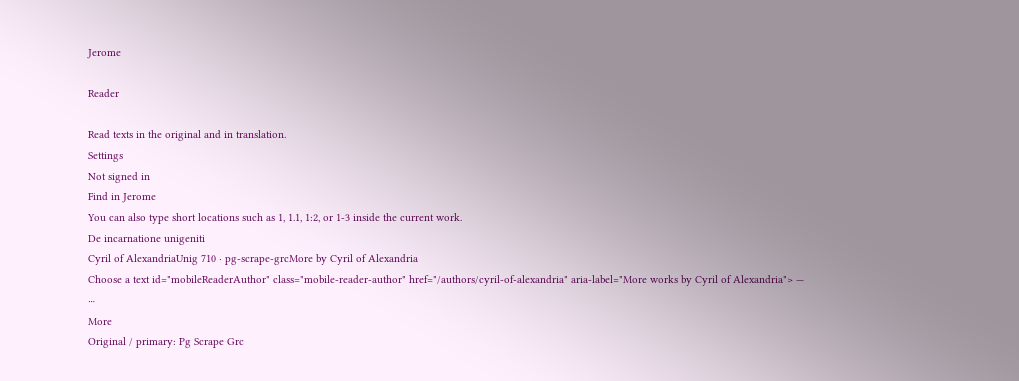Jerome

Reader

Read texts in the original and in translation.
Settings
Not signed in
Find in Jerome
You can also type short locations such as 1, 1.1, 1:2, or 1-3 inside the current work.
De incarnatione unigeniti
Cyril of AlexandriaUnig 710 · pg-scrape-grcMore by Cyril of Alexandria
Choose a text id="mobileReaderAuthor" class="mobile-reader-author" href="/authors/cyril-of-alexandria" aria-label="More works by Cyril of Alexandria"> —
⋯
More
Original / primary: Pg Scrape Grc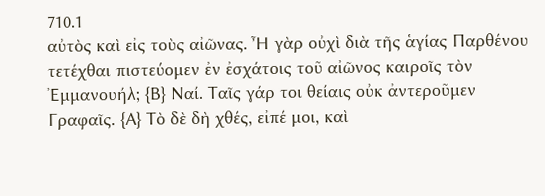710.1
αὐτὸς καὶ εἰς τοὺς αἰῶνας. Ἦ γὰρ οὐχὶ διὰ τῆς ἁγίας Παρθένου τετέχθαι πιστεύομεν ἐν ἐσχάτοις τοῦ αἰῶνος καιροῖς τὸν Ἐμμανουήλ; {Β} Ναί. Ταῖς γάρ τοι θείαις οὐκ ἀντεροῦμεν Γραφαῖς. {Α} Τὸ δὲ δὴ χθές, εἰπέ μοι, καὶ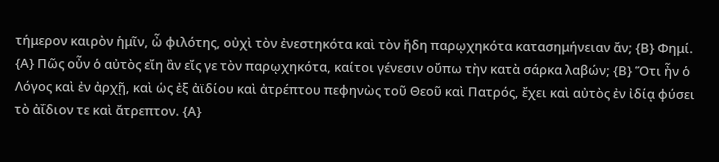τήμερον καιρὸν ἡμῖν, ὦ φιλότης, οὐχὶ τὸν ἐνεστηκότα καὶ τὸν ἤδη παρῳχηκότα κατασημήνειαν ἄν; {Β} Φημί. {Α} Πῶς οὖν ὁ αὐτὸς εἴη ἂν εἴς γε τὸν παρῳχηκότα, καίτοι γένεσιν οὔπω τὴν κατὰ σάρκα λαβών; {Β} Ὅτι ἦν ὁ Λόγος καὶ ἐν ἀρχῇ, καὶ ὡς ἐξ ἀϊδίου καὶ ἀτρέπτου πεφηνὼς τοῦ Θεοῦ καὶ Πατρός, ἔχει καὶ αὐτὸς ἐν ἰδίᾳ φύσει τὸ ἀΐδιον τε καὶ ἄτρεπτον. {Α}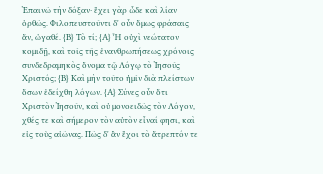Ἐπαινῶ τὴν δόξαν· ἔχει γὰρ ὧδε καὶ λίαν ὀρθῶς. Φιλοπευστοῦντι δ' οὖν ὅμως φράσαις ἄν, ὠγαθέ. {Β} Τὸ τί; {Α} Ἦ οὐχὶ νεώτατον κομιδῇ, καὶ τοῖς τῆς ἐνανθρωπήσεως χρόνοις συνδεδραμηκὸς ὄνομα τῷ Λόγῳ τὸ Ἰησοῦς Χριστός; {Β} Καὶ μὴν τοῦτο ἡμῖν διὰ πλείστων ὅσων ἐδείχθη λόγων. {Α} Σύνες οὖν ὅτι Χριστὸν Ἰησοῦν, καὶ οὐ μονοειδῶς τὸν Λόγον, χθές τε καὶ σήμερον τὸν αὐτὸν εἶναί φησι, καὶ εἰς τοὺς αἰῶνας. Πῶς δ' ἂν ἔχοι τὸ ἄτρεπτόν τε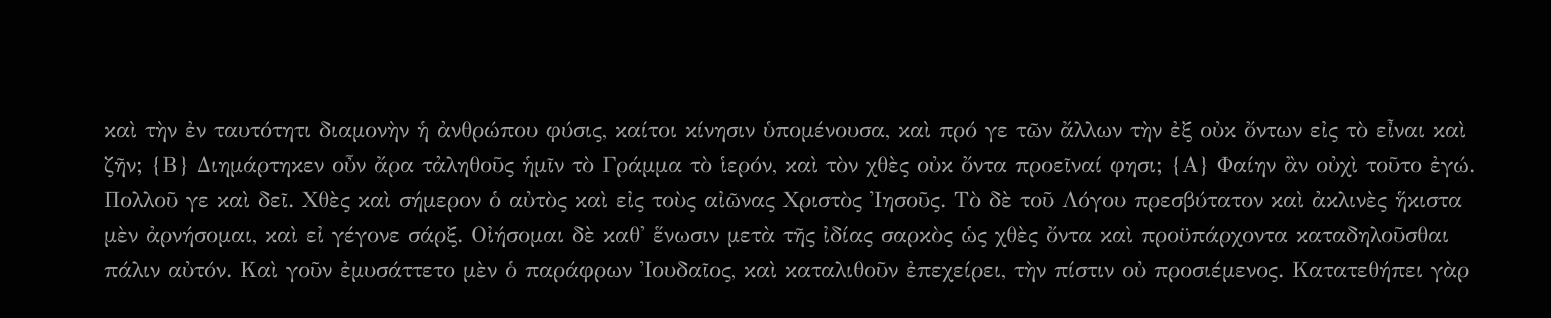καὶ τὴν ἐν ταυτότητι διαμονὴν ἡ ἀνθρώπου φύσις, καίτοι κίνησιν ὑπομένουσα, καὶ πρό γε τῶν ἄλλων τὴν ἐξ οὐκ ὄντων εἰς τὸ εἶναι καὶ ζῆν; {Β} Διημάρτηκεν οὖν ἄρα τἀληθοῦς ἡμῖν τὸ Γράμμα τὸ ἱερόν, καὶ τὸν χθὲς οὐκ ὄντα προεῖναί φησι; {Α} Φαίην ἂν οὐχὶ τοῦτο ἐγώ. Πολλοῦ γε καὶ δεῖ. Χθὲς καὶ σήμερον ὁ αὐτὸς καὶ εἰς τοὺς αἰῶνας Χριστὸς Ἰησοῦς. Τὸ δὲ τοῦ Λόγου πρεσβύτατον καὶ ἀκλινὲς ἥκιστα μὲν ἀρνήσομαι, καὶ εἰ γέγονε σάρξ. Οἰήσομαι δὲ καθ' ἕνωσιν μετὰ τῆς ἰδίας σαρκὸς ὡς χθὲς ὄντα καὶ προϋπάρχοντα καταδηλοῦσθαι πάλιν αὐτόν. Καὶ γοῦν ἐμυσάττετο μὲν ὁ παράφρων Ἰουδαῖος, καὶ καταλιθοῦν ἐπεχείρει, τὴν πίστιν οὐ προσιέμενος. Κατατεθήπει γὰρ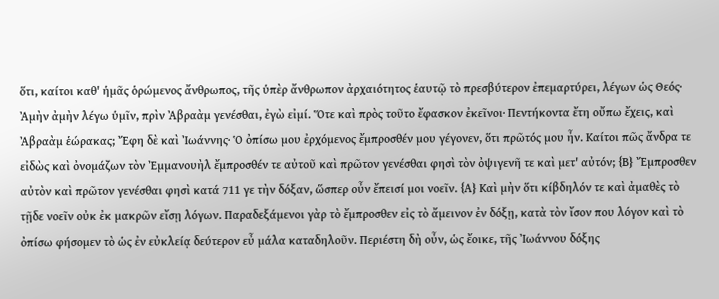ὅτι, καίτοι καθ' ἡμᾶς ὁρώμενος ἄνθρωπος, τῆς ὑπὲρ ἄνθρωπον ἀρχαιότητος ἑαυτῷ τὸ πρεσβύτερον ἐπεμαρτύρει, λέγων ὡς Θεός· Ἀμὴν ἀμὴν λέγω ὑμῖν, πρὶν Ἀβραὰμ γενέσθαι, ἐγὼ εἰμί. Ὅτε καὶ πρὸς τοῦτο ἔφασκον ἐκεῖνοι· Πεντήκοντα ἔτη οὔπω ἔχεις, καὶ Ἀβραὰμ ἑώρακας; Ἔφη δὲ καὶ Ἰωάννης· Ὁ ὀπίσω μου ἐρχόμενος ἔμπροσθέν μου γέγονεν, ὅτι πρῶτός μου ἦν. Καίτοι πῶς ἄνδρα τε εἰδὼς καὶ ὀνομάζων τὸν Ἐμμανουὴλ ἔμπροσθέν τε αὐτοῦ καὶ πρῶτον γενέσθαι φησὶ τὸν ὀψιγενῆ τε καὶ μετ' αὐτόν; {Β} Ἔμπροσθεν αὐτὸν καὶ πρῶτον γενέσθαι φησὶ κατά 711 γε τὴν δόξαν, ὥσπερ οὖν ἔπεισί μοι νοεῖν. {Α} Καὶ μὴν ὅτι κίβδηλόν τε καὶ ἀμαθὲς τὸ τῇδε νοεῖν οὐκ ἐκ μακρῶν εἴσῃ λόγων. Παραδεξάμενοι γὰρ τὸ ἔμπροσθεν εἰς τὸ ἄμεινον ἐν δόξῃ, κατὰ τὸν ἴσον που λόγον καὶ τὸ ὀπίσω φήσομεν τὸ ὡς ἐν εὐκλείᾳ δεύτερον εὖ μάλα καταδηλοῦν. Περιέστη δὴ οὖν, ὡς ἔοικε, τῆς Ἰωάννου δόξης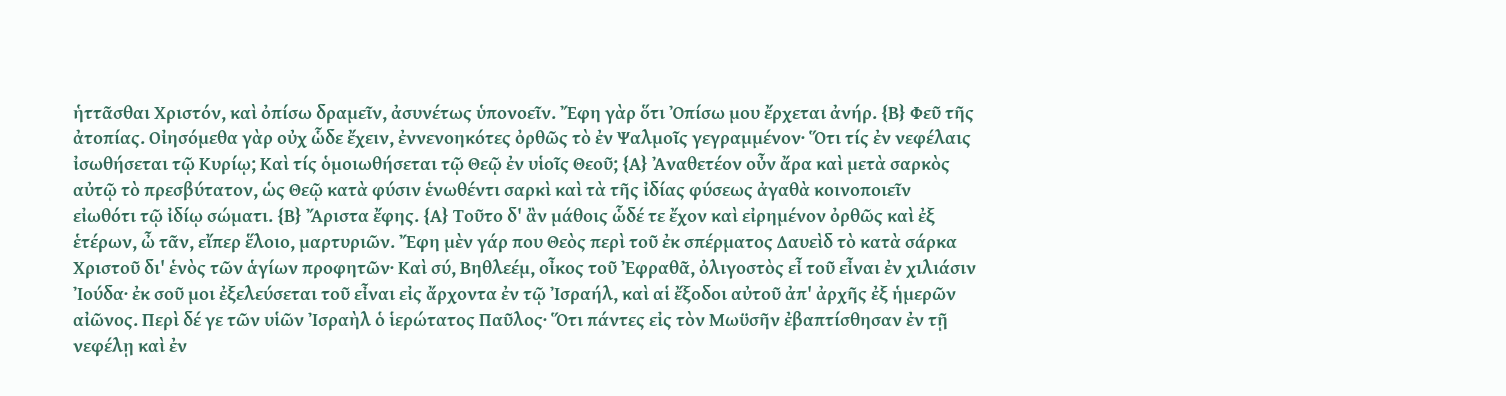ἡττᾶσθαι Χριστόν, καὶ ὀπίσω δραμεῖν, ἀσυνέτως ὑπονοεῖν. Ἔφη γὰρ ὅτι Ὀπίσω μου ἔρχεται ἀνήρ. {Β} Φεῦ τῆς ἀτοπίας. Οἰησόμεθα γὰρ οὐχ ὧδε ἔχειν, ἐννενοηκότες ὀρθῶς τὸ ἐν Ψαλμοῖς γεγραμμένον· Ὅτι τίς ἐν νεφέλαις ἰσωθήσεται τῷ Κυρίῳ; Καὶ τίς ὁμοιωθήσεται τῷ Θεῷ ἐν υἱοῖς Θεοῦ; {Α} Ἀναθετέον οὖν ἄρα καὶ μετὰ σαρκὸς αὐτῷ τὸ πρεσβύτατον, ὡς Θεῷ κατὰ φύσιν ἑνωθέντι σαρκὶ καὶ τὰ τῆς ἰδίας φύσεως ἀγαθὰ κοινοποιεῖν εἰωθότι τῷ ἰδίῳ σώματι. {Β} Ἄριστα ἔφης. {Α} Τοῦτο δ' ἂν μάθοις ὧδέ τε ἔχον καὶ εἰρημένον ὀρθῶς καὶ ἐξ ἑτέρων, ὦ τᾶν, εἴπερ ἕλοιο, μαρτυριῶν. Ἔφη μὲν γάρ που Θεὸς περὶ τοῦ ἐκ σπέρματος Δαυεὶδ τὸ κατὰ σάρκα Χριστοῦ δι' ἑνὸς τῶν ἁγίων προφητῶν· Καὶ σύ, Βηθλεέμ, οἶκος τοῦ Ἐφραθᾶ, ὀλιγοστὸς εἶ τοῦ εἶναι ἐν χιλιάσιν Ἰούδα· ἐκ σοῦ μοι ἐξελεύσεται τοῦ εἶναι εἰς ἄρχοντα ἐν τῷ Ἰσραήλ, καὶ αἱ ἔξοδοι αὐτοῦ ἀπ' ἀρχῆς ἐξ ἡμερῶν αἰῶνος. Περὶ δέ γε τῶν υἱῶν Ἰσραὴλ ὁ ἱερώτατος Παῦλος· Ὅτι πάντες εἰς τὸν Μωϋσῆν ἐβαπτίσθησαν ἐν τῇ νεφέλῃ καὶ ἐν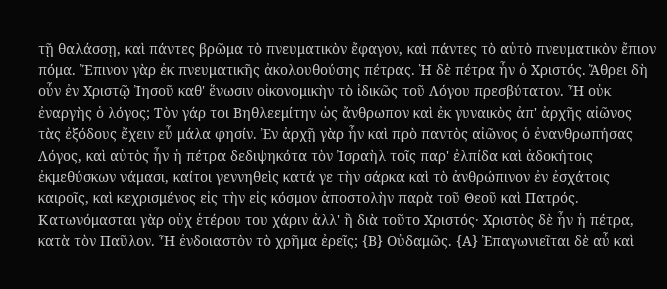τῇ θαλάσσῃ, καὶ πάντες βρῶμα τὸ πνευματικὸν ἔφαγον, καὶ πάντες τὸ αὐτὸ πνευματικὸν ἔπιον πόμα. Ἔπινον γὰρ ἐκ πνευματικῆς ἀκολουθούσης πέτρας. Ἡ δὲ πέτρα ἦν ὁ Χριστός. Ἄθρει δὴ οὖν ἐν Χριστῷ Ἰησοῦ καθ' ἕνωσιν οἰκονομικὴν τὸ ἰδικῶς τοῦ Λόγου πρεσβύτατον. Ἦ οὐκ ἐναργὴς ὁ λόγος; Τὸν γάρ τοι Βηθλεεμίτην ὡς ἄνθρωπον καὶ ἐκ γυναικὸς ἀπ' ἀρχῆς αἰῶνος τὰς ἐξόδους ἔχειν εὖ μάλα φησίν. Ἐν ἀρχῇ γὰρ ἦν καὶ πρὸ παντὸς αἰῶνος ὁ ἐνανθρωπήσας Λόγος, καὶ αὐτὸς ἦν ἡ πέτρα δεδιψηκότα τὸν Ἰσραὴλ τοῖς παρ' ἐλπίδα καὶ ἀδοκήτοις ἐκμεθύσκων νάμασι, καίτοι γεννηθεὶς κατά γε τὴν σάρκα καὶ τὸ ἀνθρώπινον ἐν ἐσχάτοις καιροῖς, καὶ κεχρισμένος εἰς τὴν εἰς κόσμον ἀποστολὴν παρὰ τοῦ Θεοῦ καὶ Πατρός. Κατωνόμασται γὰρ οὐχ ἑτέρου του χάριν ἀλλ' ἢ διὰ τοῦτο Χριστός· Χριστὸς δὲ ἦν ἡ πέτρα, κατὰ τὸν Παῦλον. Ἦ ἐνδοιαστὸν τὸ χρῆμα ἐρεῖς; {Β} Οὐδαμῶς. {Α} Ἐπαγωνιεῖται δὲ αὖ καὶ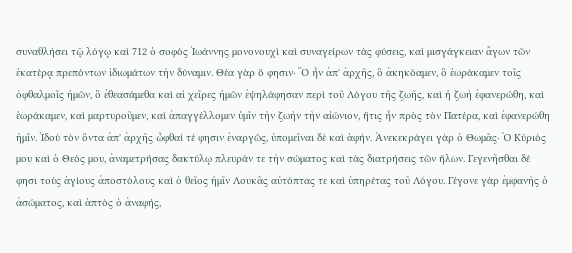συναθλήσει τῷ λόγῳ καὶ 712 ὁ σοφὸς Ἰωάννης μονονουχὶ καὶ συναγείρων τὰς φύσεις, καὶ μισγάγκειαν ἄγων τῶν ἑκατέρᾳ πρεπόντων ἰδιωμάτων τὴν δύναμιν. Θέα γὰρ ὅ φησιν· Ὃ ἦν ἀπ' ἀρχῆς, ὃ ἀκηκόαμεν, ὃ ἑωράκαμεν τοῖς ὀφθαλμοῖς ἡμῶν, ὃ ἐθεασάμεθα καὶ αἱ χεῖρες ἡμῶν ἐψηλάφησαν περὶ τοῦ Λόγου τῆς ζωῆς, καὶ ἡ ζωὴ ἐφανερώθη, καὶ ἑωράκαμεν, καὶ μαρτυροῦμεν, καὶ ἀπαγγέλλομεν ὑμῖν τὴν ζωὴν τὴν αἰώνιον, ἥτις ἦν πρὸς τὸν Πατέρα, καὶ ἐφανερώθη ἡμῖν. Ἰδοὺ τὸν ὄντα ἀπ' ἀρχῆς ὦφθαί τέ φησιν ἐναργῶς, ὑπομεῖναι δὲ καὶ ἁφήν. Ἀνεκεκράγει γὰρ ὁ Θωμᾶς· Ὁ Κύριός μου καὶ ὁ Θεός μου, ἀναμετρήσας δακτύλῳ πλευράν τε τὴν σώματος καὶ τὰς διατρήσεις τῶν ἥλων. Γεγενῆσθαι δέ φησι τοὺς ἁγίους ἀποστόλους καὶ ὁ θεῖος ἡμῖν Λουκᾶς αὐτόπτας τε καὶ ὑπηρέτας τοῦ Λόγου. Γέγονε γὰρ ἐμφανὴς ὁ ἀσώματος, καὶ ἁπτὸς ὁ ἀναφής,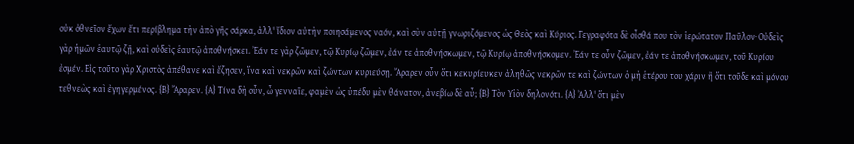οὐκ ὀθνεῖον ἔχων ἔτι περίβλημα τὴν ἀπὸ γῆς σάρκα, ἀλλ' ἴδιον αὐτὴν ποιησάμενος ναόν, καὶ σὺν αὐτῇ γνωριζόμενος ὡς Θεὸς καὶ Κύριος. Γεγραφότα δὲ οἶσθά που τὸν ἱερώτατον Παῦλον· Οὐδεὶς γὰρ ἡμῶν ἑαυτῷ ζῇ, καὶ οὐδεὶς ἑαυτῷ ἀποθνήσκει. Ἐάν τε γὰρ ζῶμεν, τῷ Κυρίῳ ζῶμεν, ἐάν τε ἀποθνήσκωμεν, τῷ Κυρίῳ ἀποθνήσκομεν. Ἐάν τε οὖν ζῶμεν, ἐάν τε ἀποθνήσκωμεν, τοῦ Κυρίου ἐσμέν. Εἰς τοῦτο γὰρ Χριστὸς ἀπέθανε καὶ ἔζησεν, ἵνα καὶ νεκρῶν καὶ ζώντων κυριεύσῃ. Ἄραρεν οὖν ὅτι κεκυρίευκεν ἀληθῶς νεκρῶν τε καὶ ζώντων ὁ μὴ ἑτέρου του χάριν ἢ ὅτι τοῦδε καὶ μόνου τεθνεὼς καὶ ἐγηγερμένος. {Β} Ἄραρεν. {Α} Τίνα δὴ οὖν, ὦ γενναῖε, φαμὲν ὡς ὑπέδυ μὲν θάνατον, ἀνεβίω δὲ αὖ; {Β} Τὸν Υἱὸν δηλονότι. {Α} Ἀλλ' ὅτι μὲν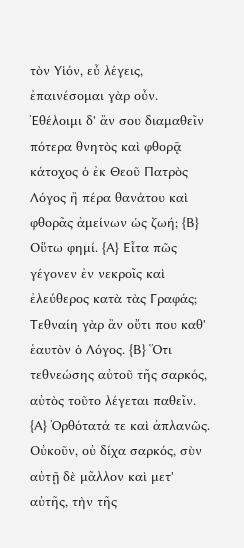τὸν Υἱόν, εὖ λέγεις, ἐπαινέσομαι γὰρ οὖν. Ἐθέλοιμι δ' ἄν σου διαμαθεῖν πότερα θνητὸς καὶ φθορᾷ κάτοχος ὁ ἐκ Θεοῦ Πατρὸς Λόγος ἢ πέρα θανάτου καὶ φθορᾶς ἀμείνων ὡς ζωή; {Β} Οὕτω φημί. {Α} Εἶτα πῶς γέγονεν ἐν νεκροῖς καὶ ἐλεύθερος κατὰ τὰς Γραφάς; Τεθναίη γὰρ ἂν οὔτι που καθ' ἑαυτὸν ὁ Λόγος. {Β} Ὅτι τεθνεώσης αὐτοῦ τῆς σαρκός, αὐτὸς τοῦτο λέγεται παθεῖν. {Α} Ὀρθότατά τε καὶ ἀπλανῶς. Οὐκοῦν, οὐ δίχα σαρκός, σὺν αὐτῇ δὲ μᾶλλον καὶ μετ' αὐτῆς, τὴν τῆς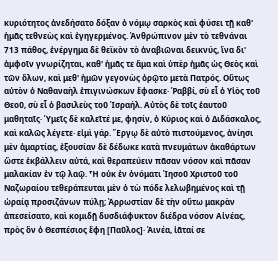κυριότητος ἀνεδήσατο δόξαν ὁ νόμῳ σαρκὸς καὶ φύσει τῇ καθ' ἡμᾶς τεθνεὼς καὶ ἐγηγερμένος. Ἀνθρώπινον μὲν τὸ τεθνάναι 713 πάθος, ἐνέργημα δὲ θεϊκὸν τὸ ἀναβιῶναι δεικνύς, ἵνα δι' ἀμφοῖν γνωρίζηται, καθ' ἡμᾶς τε ἅμα καὶ ὑπὲρ ἡμᾶς ὡς Θεὸς καὶ τῶν ὅλων, καὶ μεθ' ἡμῶν γεγονὼς ὁρῷτο μετὰ Πατρός. Οὕτως αὐτὸν ὁ Ναθαναὴλ ἐπιγινώσκων ἔφασκε· Ῥαββί, σὺ εἶ ὁ Υἱὸς τοῦ Θεοῦ, σὺ εἶ ὁ βασιλεὺς τοῦ Ἰσραήλ. Αὐτὸς δὲ τοῖς ἑαυτοῦ μαθηταῖς· Ὑμεῖς δὲ καλεῖτέ με, φησίν, ὁ Κύριος καὶ ὁ Διδάσκαλος, καὶ καλῶς λέγετε· εἰμὶ γάρ. Ἔργῳ δὲ αὐτὸ πιστούμενος, ἀνίησι μὲν ἁμαρτίας, ἐξουσίαν δὲ δέδωκε κατὰ πνευμάτων ἀκαθάρτων ὥστε ἐκβάλλειν αὐτά, καὶ θεραπεύειν πᾶσαν νόσον καὶ πᾶσαν μαλακίαν ἐν τῷ λαῷ. Ἦ οὐκ ἐν ὀνόματι Ἰησοῦ Χριστοῦ τοῦ Ναζωραίου τεθεράπευται μὲν ὁ τὼ πόδε λελωβημένος καὶ τῇ ὡραίᾳ προσιζάνων πύλῃ; Ἀρρωστίαν δὲ τὴν οὕτω μακρὰν ἀπεσείσατο, καὶ κομιδῇ δυσδιάφυκτον διέδρα νόσον Αἰνέας, πρὸς ὃν ὁ Θεσπέσιος ἔφη [Παῦλος]· Ἀινέα, ἰᾶταί σε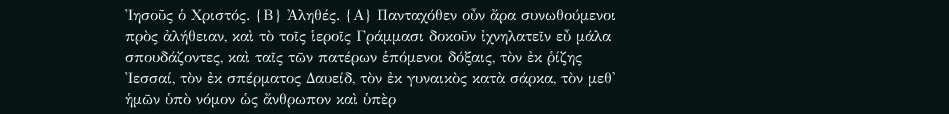Ἰησοῦς ὁ Χριστός. {Β} Ἀληθές. {Α} Πανταχόθεν οὖν ἄρα συνωθούμενοι πρὸς ἀλήθειαν, καὶ τὸ τοῖς ἱεροῖς Γράμμασι δοκοῦν ἰχνηλατεῖν εὖ μάλα σπουδάζοντες, καὶ ταῖς τῶν πατέρων ἑπόμενοι δόξαις, τὸν ἐκ ῥίζης Ἰεσσαί, τὸν ἐκ σπέρματος Δαυείδ, τὸν ἐκ γυναικὸς κατὰ σάρκα, τὸν μεθ' ἡμῶν ὑπὸ νόμον ὡς ἄνθρωπον καὶ ὑπὲρ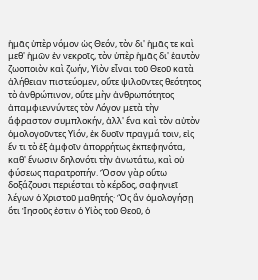ἡμᾶς ὑπὲρ νόμον ὡς Θεόν, τὸν δι' ἡμᾶς τε καὶ μεθ' ἡμῶν ἐν νεκροῖς, τὸν ὑπὲρ ἡμᾶς δι' ἑαυτὸν ζωοποιὸν καὶ ζωήν, Υἱὸν εἶναι τοῦ Θεοῦ κατὰ ἀλήθειαν πιστεύομεν, οὔτε ψιλοῦντες θεότητος τὸ ἀνθρώπινον, οὔτε μὴν ἀνθρωπότητος ἀπαμφιεννύντες τὸν Λόγον μετὰ τὴν ἄφραστον συμπλοκήν, ἀλλ' ἕνα καὶ τὸν αὐτὸν ὁμολογοῦντες Υἱόν, ἐκ δυοῖν πραγμά τοιν, εἰς ἕν τι τὸ ἐξ ἀμφοῖν ἀπορρήτως ἐκπεφηνότα, καθ' ἕνωσιν δηλονότι τὴν ἀνωτάτω, καὶ οὐ φύσεως παρατροπήν. Ὅσον γὰρ οὕτω δοξάζουσι περιέσται τὸ κέρδος, σαφηνιεῖ λέγων ὁ Χριστοῦ μαθητής· Ὃς ἂν ὁμολογήσῃ ὅτι Ἰησοῦς ἐστιν ὁ Υἱὸς τοῦ Θεοῦ, ὁ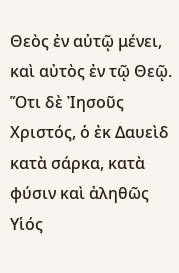Θεὸς ἐν αὐτῷ μένει, καὶ αὐτὸς ἐν τῷ Θεῷ. Ὅτι δὲ Ἰησοῦς Χριστός, ὁ ἐκ Δαυεὶδ κατὰ σάρκα, κατὰ φύσιν καὶ ἀληθῶς Υἱός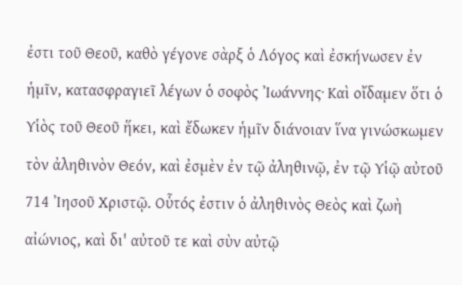ἐστι τοῦ Θεοῦ, καθὸ γέγονε σὰρξ ὁ Λόγος καὶ ἐσκήνωσεν ἐν ἡμῖν, κατασφραγιεῖ λέγων ὁ σοφὸς Ἰωάννης· Καὶ οἴδαμεν ὅτι ὁ Υἱὸς τοῦ Θεοῦ ἥκει, καὶ ἔδωκεν ἡμῖν διάνοιαν ἵνα γινώσκωμεν τὸν ἀληθινὸν Θεόν, καὶ ἐσμὲν ἐν τῷ ἀληθινῷ, ἐν τῷ Υἱῷ αὐτοῦ 714 Ἰησοῦ Χριστῷ. Οὗτός ἐστιν ὁ ἀληθινὸς Θεὸς καὶ ζωὴ αἰώνιος, καὶ δι' αὐτοῦ τε καὶ σὺν αὐτῷ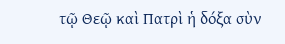τῷ Θεῷ καὶ Πατρὶ ἡ δόξα σὺν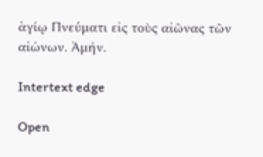ἁγίῳ Πνεύματι εἰς τοὺς αἰῶνας τῶν αἰώνων. Ἀμήν.

Intertext edge

Open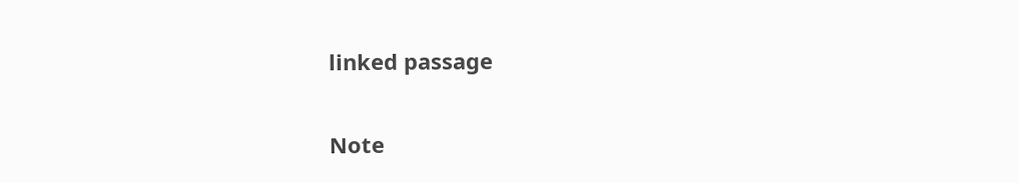linked passage

Note